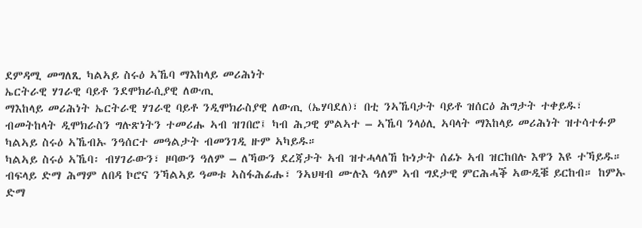ደምዳሚ መግለጺ ካልኣይ ስሩዕ ኣኼባ ማእከላይ መሪሕነት
ኤርትራዊ ሃገራዊ ባይቶ ንደሞክራሲያዊ ለውጢ
ማእከላይ መሪሕነት ኤርትራዊ ሃገራዊ ባይቶ ንዲሞክራስያዊ ለውጢ (ኤሃባደለ)፣ በቲ ንኣኼባታት ባይቶ ዝሰርዕ ሕግታት ተቀይዱ፣ ብመትከላት ዲሞክራስን ግሉጽነትን ተመሪሑ ኣብ ዝገበሮ፤ ካብ ሕጋዊ ምልኣተ – ኣኼባ ንላዕሊ ኣባላት ማእከላይ መሪሕነት ዝተሳተፉዎ ካልኣይ ስሩዕ ኣኼብኡ ንዓሰርተ መዓልታት ብመንገዲ ዙም ኣካይዱ።
ካልኣይ ስሩዕ ኣኼባ፡ ብሃገራውን፣ ዞባውን ዓለም – ለኻውን ደረጃታት ኣብ ዝተሓላለኸ ኩነታት ሰፊኑ ኣብ ዝርከበሉ እዋን እዩ ተኻይዱ። ብፍላይ ድማ ሕማም ለበዳ ኮሮና ንኻልኣይ ዓመቱ ኣስፋሕፊሑ፣ ንኣህዛብ ሙሉእ ዓለም ኣብ ግደታዊ ምርሕሓቕ ኣውዲቑ ይርከብ። ከምኡ ድማ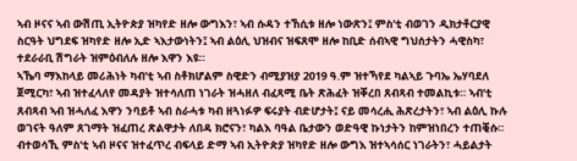ኣብ ዞናና ኣብ ውሽጢ ኢትዮጵያ ዝካየድ ዘሎ ውግእን፣ ኣብ ሱዳን ተኸሲቱ ዘሎ ነውጽን፤ ምስ’ቲ ብወገን ዲክታቶርያዊ ስርዓት ህግደፍ ዝካየድ ዘሎ ኢድ ኣእታውነትን፤ ኣብ ልዕሊ ህዝብና ዝፍጸሞ ዘሎ ከቢድ ሰብኣዊ ግህሰታትን ሓዊስካ፣ ተደራራቢ ሽግራት ዝምዕብለሉ ዘሎ እዋን እዩ።
ኣኼባ ማእከላይ መሪሕነት ካብ’ቲ ኣብ ስቶክሆልም ስዊድን ብሚያዝያ 2019 ዓ.ም ዝተኻየደ ካልኣይ ጉባኤ ኤሃባደለ ጀሚርካ፣ ኣብ ዝተፈላለየ መዳያት ዝተሳለጠ ነገራት ዝሓዘለ ብፈጻሚ ቤት ጽሕፈት ዝቐረበ ጸብጻብ ተመልኪቱ። ኣብ’ቲ ጸብጻብ ኣብ ዝሓለፈ እዋን ንባይቶ ኣብ ስራሓቱ ካብ ዘጓነፉዎ ፍሩያት ብድሆታት፤ ናይ መሳረሒ ሕጽረታትን፣ ኣብ ልዕሊ ኩሉ ወገናት ዓለም ጸገማት ዝፈጠረ ጽልዋታት ለበዳ ክሮናን፣ ካልእ ባዓል ቤታውን ወድዓዊ ኩነታትን ከምዝነበረን ተጠቒሱ።
ብተወሳኺ ምስ’ቲ ኣብ ዞናና ዝተፈጥረ ብፍላይ ድማ ኣብ ኢትዮጵያ ዝካየድ ዘሎ ውግእ ዝተኣሳሰር ነገራትን፣ ሓይልታት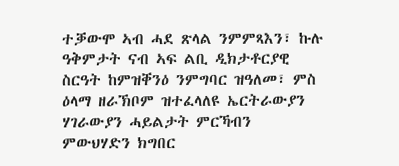ተቓውሞ ኣብ ሓደ ጽላል ንምምጻእን፣ ኩሉ ዓቅምታት ናብ ኣፍ ልቢ ዲክታቶርያዊ ስርዓት ከምዝቐንዕ ንምግባር ዝዓለመ፣ ምስ ዕላማ ዘራኽቦም ዝተፈላለዩ ኤርትራውያን ሃገራውያን ሓይልታት ምርኻብን ምውህሃድን ክግበር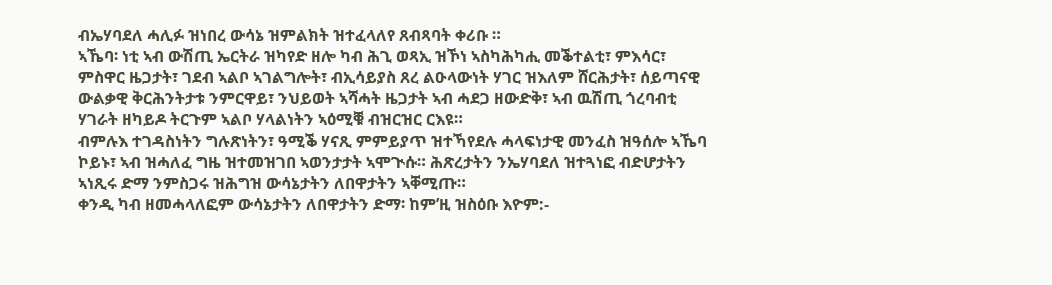ብኤሃባደለ ሓሊፉ ዝነበረ ውሳኔ ዝምልክት ዝተፈላለየ ጸብጻባት ቀሪቡ ።
ኣኼባ፡ ነቲ ኣብ ውሽጢ ኤርትራ ዝካየድ ዘሎ ካብ ሕጊ ወጻኢ ዝኾነ ኣስካሕካሒ መቕተልቲ፣ ምእሳር፣ ምስዋር ዜጋታት፣ ገደብ ኣልቦ ኣገልግሎት፣ ብኢሳይያስ ጸረ ልዑላውነት ሃገር ዝእለም ሸርሕታት፣ ሰይጣናዊ ውልቃዊ ቅርሕንትታቱ ንምርዋይ፣ ንህይወት ኣሻሓት ዜጋታት ኣብ ሓደጋ ዘውድቅ፣ ኣብ ዉሽጢ ጎረባብቲ ሃገራት ዘካይዶ ትርጉም ኣልቦ ሃላልነትን ኣዕሚቑ ብዝርዝር ርእዩ።
ብምሉእ ተገዳስነትን ግሉጽነትን፣ ዓሚቕ ሃናጺ ምምይያጥ ዝተኻየደሉ ሓላፍነታዊ መንፈስ ዝዓሰሎ ኣኼባ ኮይኑ፣ ኣብ ዝሓለፈ ግዜ ዝተመዝገበ ኣወንታታት ኣሞጒሱ። ሕጽረታትን ንኤሃባደለ ዝተጓነፎ ብድሆታትን ኣነጺሩ ድማ ንምስጋሩ ዝሕግዝ ውሳኔታትን ለበዋታትን ኣቐሚጡ።
ቀንዲ ካብ ዘመሓላለፎም ውሳኔታትን ለበዋታትን ድማ፡ ከም’ዚ ዝስዕቡ እዮም:-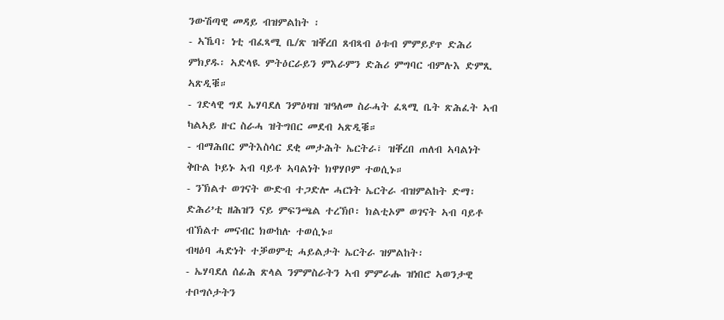ንውሽጣዊ መዳይ ብዝምልከት ፡
- ኣኼባ፡ ነቲ ብፈጻሚ ቤ/ጽ ዝቐረበ ጸብጻብ ዕቱብ ምምይያጥ ድሕሪ ምክያዱ፡ ኣድላዪ ምትዕርራይን ምእራምን ድሕሪ ምግባር ብምሉእ ድምጺ ኣጽዲቑ።
- ገድላዊ ግደ ኤሃባደለ ንምዕዛዝ ዝዓለመ ስራሓት ፈጻሚ ቤት ጽሕፈት ኣብ ካልኣይ ዙር ስራሓ ዝትግበር መደብ ኣጽዲቑ።
- ብማሕበር ምትእስሳር ደቂ መታሕት ኤርትራ፣ ዝቐረበ ጠለብ ኣባልነት ቅቡል ኮይኑ ኣብ ባይቶ ኣባልነት ክዋሃቦም ተወሲኑ።
- ንኽልተ ወገናት ውድብ ተጋድሎ ሓርነት ኤርትራ ብዝምልከት ድማ፡ ድሕሪ’ቲ ዘሕዝን ናይ ምፍንጫል ተረኽቦ፡ ክልቲኦም ወገናት ኣብ ባይቶ ብኽልተ መናብር ክውከሉ ተወሲኑ።
ብዛዕባ ሓድነት ተቓወምቲ ሓይልታት ኤርትራ ዝምልከት፡
- ኤሃባደለ ሰፊሕ ጽላል ንምምስራትን ኣብ ምምራሑ ዝነበሮ ኣወንታዊ ተቦግሶታትን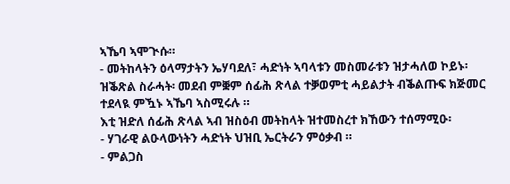ኣኼባ ኣሞጒሱ።
- መትከላትን ዕላማታትን ኤሃባደለ፣ ሓድነት ኣባላቱን መስመራቱን ዝታሓለወ ኮይኑ፡ ዝቕጽል ስራሓት፡ መደብ ምቛም ሰፊሕ ጽላል ተቓወምቲ ሓይልታት ብቕልጡፍ ክጅመር ተደላዪ ምዃኑ ኣኼባ ኣስሚሩሉ ።
እቲ ዝድለ ሰፊሕ ጽላል ኣብ ዝስዕብ መትከላት ዝተመስረተ ክኸውን ተሰማሚዑ፡
- ሃገራዊ ልዑላውነትን ሓድነት ህዝቢ ኤርትራን ምዕቃብ ።
- ምልጋስ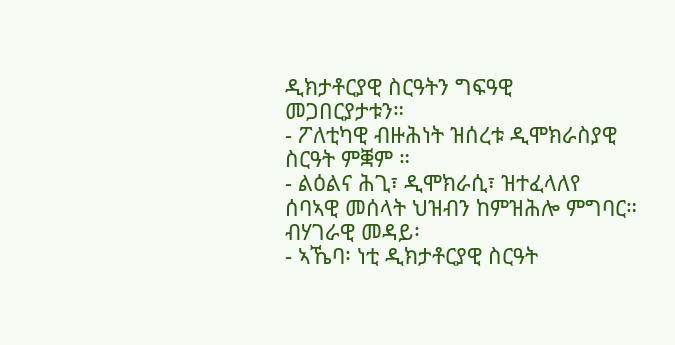ዲክታቶርያዊ ስርዓትን ግፍዓዊ መጋበርያታቱን።
- ፖለቲካዊ ብዙሕነት ዝሰረቱ ዲሞክራስያዊ ስርዓት ምቛም ።
- ልዕልና ሕጊ፣ ዲሞክራሲ፣ ዝተፈላለየ ሰባኣዊ መሰላት ህዝብን ከምዝሕሎ ምግባር።
ብሃገራዊ መዳይ፡
- ኣኼባ፡ ነቲ ዲክታቶርያዊ ስርዓት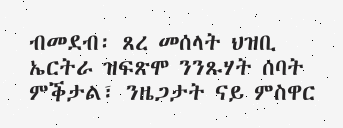ብመደብ፡ ጸረ መሰላት ህዝቢ ኤርትራ ዝፍጽሞ ንንጹሃት ሰባት ምቕታል፣ ንዜጋታት ናይ ምስዋር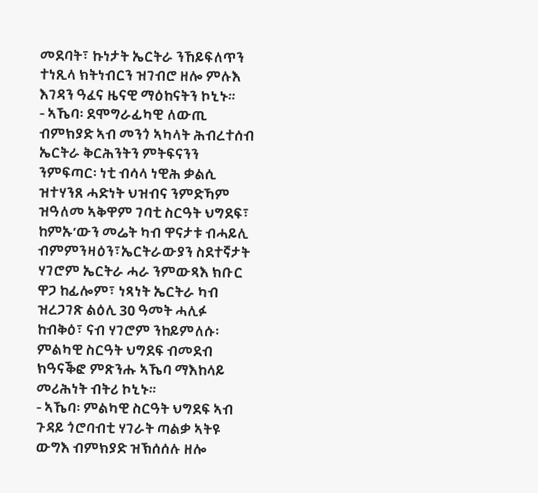መደባት፣ ኩነታት ኤርትራ ንኸይፍለጥን ተነጺላ ክትነብርን ዝገብሮ ዘሎ ምሉእ እገዳን ዓፈና ዜናዊ ማዕከናትን ኮኒኑ።
- ኣኼባ፡ ደሞግራፊካዊ ለውጢ ብምክያድ ኣብ መንጎ ኣካላት ሕብረተሰብ ኤርትራ ቅርሕንትን ምትፍናንን ንምፍጣር፡ ነቲ ብሳላ ነዊሕ ቃልሲ ዝተሃንጸ ሓድነት ህዝብና ንምድኻም ዝዓለመ ኣቅዋም ገባቲ ስርዓት ህግደፍ፣ ከምኡ’ውን መሬት ካብ ዋናታቱ ብሓይሊ ብምምንዛዕን፣ኤርትራውያን ስደተኛታት ሃገሮም ኤርትራ ሓራ ንምውጻእ ክቡር ዋጋ ከፊሎም፣ ነጻነት ኤርትራ ካብ ዝረጋገጽ ልዕሊ 30 ዓመት ሓሊፉ ከብቅዕ፣ ናብ ሃገሮም ንከይምለሱ፡ ምልካዊ ስርዓት ህግደፍ ብመደብ ክዓናቕፎ ምጽንሑ ኣኼባ ማእከላይ መሪሕነት ብትሪ ኮኒኑ።
- ኣኼባ፡ ምልካዊ ስርዓት ህግደፍ ኣብ ጉዳይ ጎሮባብቲ ሃገራት ጣልቃ ኣትዩ ውግእ ብምክያድ ዝኽሰሰሉ ዘሎ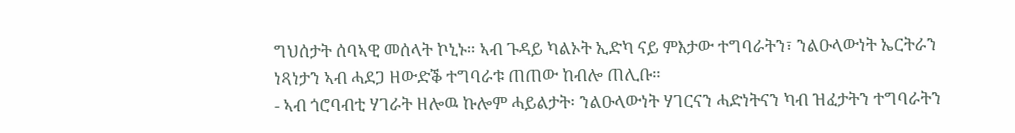ግህሰታት ሰባኣዊ መሰላት ኮኒኑ። ኣብ ጉዳይ ካልኦት ኢድካ ናይ ምእታው ተግባራትን፣ ንልዑላውነት ኤርትራን ነጻነታን ኣብ ሓደጋ ዘውድቕ ተግባራቱ ጠጠው ከብሎ ጠሊቡ።
- ኣብ ጎሮባብቲ ሃገራት ዘሎዉ ኩሎም ሓይልታት፡ ንልዑላውነት ሃገርናን ሓድነትናን ካብ ዝፈታትን ተግባራትን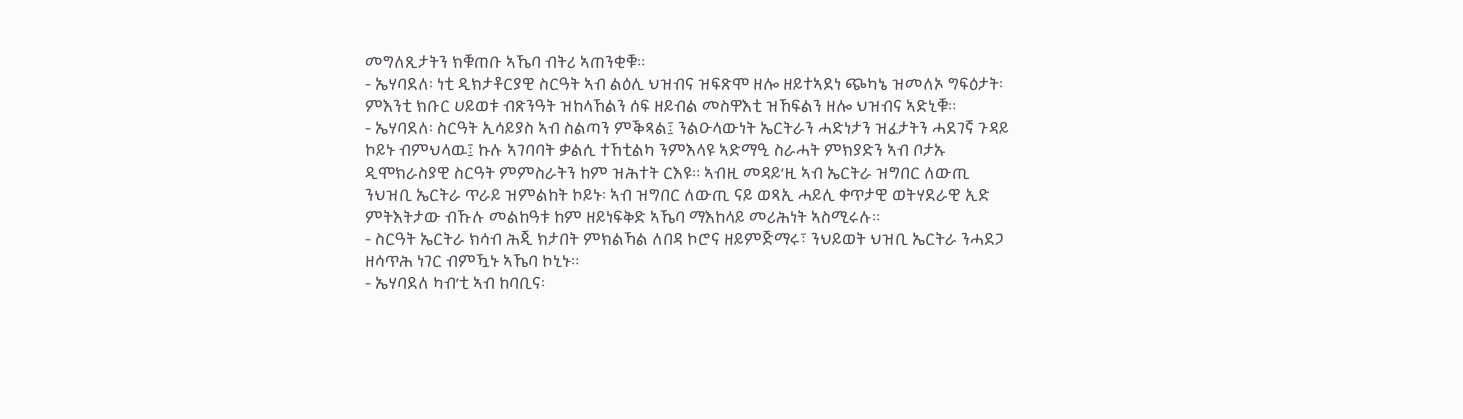መግለጺታትን ክቑጠቡ ኣኼባ ብትሪ ኣጠንቂቑ።
- ኤሃባደለ፡ ነቲ ዲክታቶርያዊ ስርዓት ኣብ ልዕሊ ህዝብና ዝፍጽሞ ዘሎ ዘይተኣደነ ጭካኔ ዝመለኦ ግፍዕታት፡ ምእንቲ ክቡር ሀይወቱ ብጽንዓት ዝከላኸልን ሰፍ ዘይብል መስዋእቲ ዝኸፍልን ዘሎ ህዝብና ኣድኒቑ።
- ኤሃባደለ፡ ስርዓት ኢሳይያስ ኣብ ስልጣን ምቕጻል፤ ንልዑላውነት ኤርትራን ሓድነታን ዝፈታትን ሓደገኛ ጉዳይ ኮይኑ ብምህላዉ፤ ኩሉ ኣገባባት ቃልሲ ተኸቲልካ ንምእላዩ ኣድማዒ ስራሓት ምክያድን ኣብ ቦታኡ ዲሞክራስያዊ ስርዓት ምምስራትን ከም ዝሕተት ርእዩ። ኣብዚ መዳይ’ዚ ኣብ ኤርትራ ዝግበር ለውጢ ንህዝቢ ኤርትራ ጥራይ ዝምልከት ኮይኑ፡ ኣብ ዝግበር ለውጢ ናይ ወጻኢ ሓይሊ ቀጥታዊ ወትሃደራዊ ኢድ ምትእትታው ብኹሉ መልከዓቱ ከም ዘይነፍቅድ ኣኼባ ማእከላይ መሪሕነት ኣስሚሩሉ።
- ስርዓት ኤርትራ ክሳብ ሕጂ ክታበት ምክልኻል ለበዳ ኮሮና ዘይምጅማሩ፣ ንህይወት ህዝቢ ኤርትራ ንሓደጋ ዘሳጥሕ ነገር ብምዃኑ ኣኼባ ኮኒኑ።
- ኤሃባደለ ካብ’ቲ ኣብ ከባቢና፡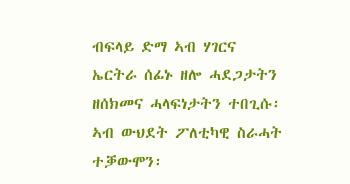ብፍላይ ድማ ኣብ ሃገርና ኤርትራ ሰፊኑ ዘሎ ሓደጋታትን ዘሰክመና ሓላፍነታትን ተበጊሱ፡ ኣብ ውህደት ፖለቲካዊ ስራሓት ተቓውሞን፡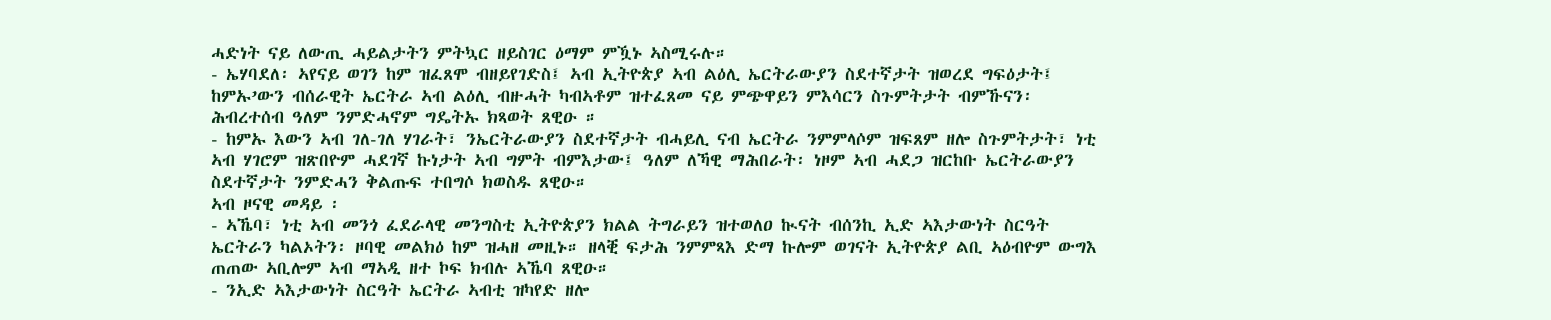ሓድነት ናይ ለውጢ ሓይልታትን ምትኳር ዘይስገር ዕማም ምዃኑ ኣስሚሩሉ።
- ኤሃባደለ፡ ኣየናይ ወገን ከም ዝፈጸሞ ብዘይየገድስ፤ ኣብ ኢትዮጵያ ኣብ ልዕሊ ኤርትራውያን ስደተኛታት ዝወረደ ግፍዕታት፤ ከምኡ’ውን ብሰራዊት ኤርትራ ኣብ ልዕሊ ብዙሓት ካብኣቶም ዝተፈጸመ ናይ ምጭዋይን ምእሳርን ስጉምትታት ብምኹናን፡ ሕብረተሰብ ዓለም ንምድሓኖም ግዴትኡ ክጻወት ጸዊዑ ።
- ከምኡ እውን ኣብ ገለ-ገለ ሃገራት፣ ንኤርትራውያን ስደተኛታት ብሓይሊ ናብ ኤርትራ ንምምላሶም ዝፍጸም ዘሎ ስጉምትታት፣ ነቲ ኣብ ሃገሮም ዝጽበዮም ሓደገኛ ኩነታት ኣብ ግምት ብምእታው፤ ዓለም ለኻዊ ማሕበራት፡ ነዞም ኣብ ሓደጋ ዝርከቡ ኤርትራውያን ስደተኛታት ንምድሓን ቅልጡፍ ተበግሶ ክወስዱ ጸዊዑ።
ኣብ ዞናዊ መዳይ ፡
- ኣኼባ፣ ነቲ ኣብ መንጎ ፈደራላዊ መንግስቲ ኢትዮጵያን ክልል ትግራይን ዝተወለዐ ኲናት ብሰንኪ ኢድ ኣእታውነት ስርዓት ኤርትራን ካልኦትን፡ ዞባዊ መልክዕ ከም ዝሓዘ መዚኑ። ዘላቒ ፍታሕ ንምምጻእ ድማ ኩሎም ወገናት ኢትዮጵያ ልቢ ኣዕብዮም ውግእ ጠጠው ኣቢሎም ኣብ ማኣዲ ዘተ ኮፍ ክብሉ ኣኼባ ጸዊዑ።
- ንኢድ ኣእታውነት ስርዓት ኤርትራ ኣብቲ ዝካየድ ዘሎ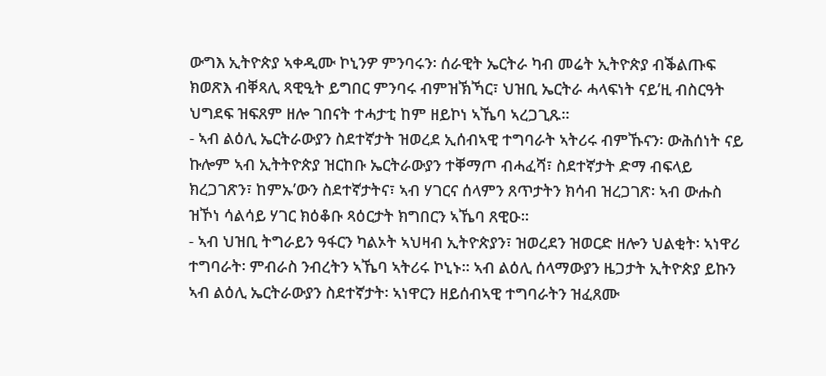ውግእ ኢትዮጵያ ኣቀዲሙ ኮኒንዎ ምንባሩን፡ ሰራዊት ኤርትራ ካብ መሬት ኢትዮጵያ ብቕልጡፍ ክወጽእ ብቐጻሊ ጻዊዒት ይግበር ምንባሩ ብምዝኽኻር፣ ህዝቢ ኤርትራ ሓላፍነት ናይ’ዚ ብስርዓት ህግደፍ ዝፍጸም ዘሎ ገበናት ተሓታቲ ከም ዘይኮነ ኣኼባ ኣረጋጊጹ።
- ኣብ ልዕሊ ኤርትራውያን ስደተኛታት ዝወረደ ኢሰብኣዊ ተግባራት ኣትሪሩ ብምኹናን፡ ውሕሰነት ናይ ኩሎም ኣብ ኢትትዮጵያ ዝርከቡ ኤርትራውያን ተቐማጦ ብሓፈሻ፣ ስደተኛታት ድማ ብፍላይ ክረጋገጽን፣ ከምኡ’ውን ስደተኛታትና፣ ኣብ ሃገርና ሰላምን ጸጥታትን ክሳብ ዝረጋገጽ፡ ኣብ ውሑስ ዝኾነ ሳልሳይ ሃገር ክዕቆቡ ጻዕርታት ክግበርን ኣኼባ ጸዊዑ።
- ኣብ ህዝቢ ትግራይን ዓፋርን ካልኦት ኣህዛብ ኢትዮጵያን፣ ዝወረደን ዝወርድ ዘሎን ህልቂት፡ ኣነዋሪ ተግባራት፡ ምብራስ ንብረትን ኣኼባ ኣትሪሩ ኮኒኑ። ኣብ ልዕሊ ሰላማውያን ዜጋታት ኢትዮጵያ ይኩን ኣብ ልዕሊ ኤርትራውያን ስደተኛታት፡ ኣነዋርን ዘይሰብኣዊ ተግባራትን ዝፈጸሙ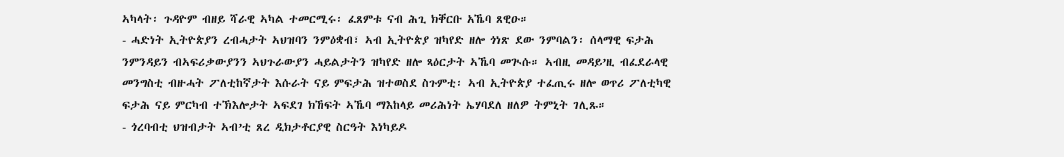ኣካላት፡ ጉዳዮም ብዘይ ሻራዊ ኣካል ተመርሚሩ፡ ፈጸምቱ ናብ ሕጊ ክቐርቡ አኼባ ጸዊዑ።
- ሓድነት ኢትዮጵያን ረብሓታት ኣህዝባን ንምዕቋብ፣ ኣብ ኢትዮጵያ ዝካየድ ዘሎ ጎነጽ ደው ንምባልን፡ ሰላማዊ ፍታሕ ንምንዳይን ብኣፍሪቃውያንን ኣህጉራውያን ሓይልታትን ዝካየድ ዘሎ ጻዕርታት ኣኼባ መጒሱ። ኣብዚ መዳይ’ዚ ብፈደራላዊ መንግስቲ ብዙሓት ፖለቲከኛታት እሱራት ናይ ምፍታሕ ዝተወስደ ስጉምቲ፡ ኣብ ኢትዮጵያ ተፈጢሩ ዘሎ ወጥሪ ፖለቲካዊ ፍታሕ ናይ ምርካብ ተኽእሎታት ኣፍደገ ክኸፍት ኣኼባ ማእከላይ መሪሕነት ኤሃባደለ ዘለዎ ትምኒት ገሊጹ።
- ጎረባብቲ ህዝብታት ኣብ’ቲ ጸረ ዲክታቶርያዊ ስርዓት እነካይዶ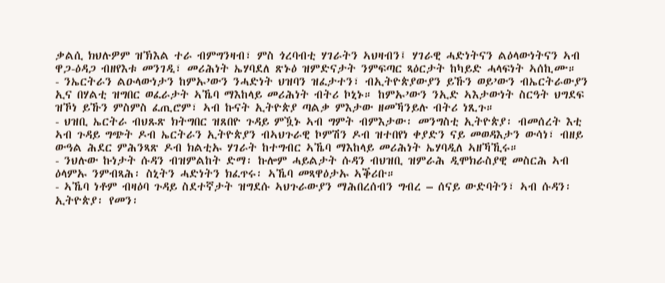ቃልሲ ክህሉዎም ዝኽእል ተራ ብምግንዛብ፣ ምስ ጎረባብቲ ሃገራትን ኣህዛብን፤ ሃገራዊ ሓድነትናን ልዕላውነትናን ኣብ ዋጋ-ዕዳጋ ብዘየእቱ መንገዲ፣ መሪሕነት ኤሃባደለ ጽኑዕ ዝምድናታት ንምፍጣር ጻዕርታት ከካይድ ሓላፍነት ኣሰኪሙ።
- ንኤርትራን ልዑላውነታን ከምኡ’ውን ንሓድነት ህዝባን ዝፈታተን፣ ብኢትዮጵያውያን ይኹን ወይ’ውን ብኤርትራውያን ኢና በሃልቲ ዝግበር ወፈራታት ኣኼባ ማእከላይ መሪሕነት ብትሪ ኮኒኑ። ከምኡ’ውን ንኢድ ኣእታውነት ስርዓት ህግደፍ ዝኾነ ይኹን ምስምስ ፈጢሮም፣ ኣብ ኩናት ኢትዮጵያ ጣልቃ ምእታው ዘመኻንይሉ ብትሪ ነጺጉ።
- ህዝቢ ኤርትራ ብህጹጽ ክትግበር ዝጸበዮ ጉዳይ ምዃኑ ኣብ ግምት ብምእታው፡ መንግስቲ ኢትዮጵያ፡ ብመሰረት እቲ ኣብ ጉዳይ ግጭት ዶብ ኤርትራን ኢትዮጵያን ብኣህጉራዊ ኮምሽን ዶብ ዝተበየነ ቀያድን ናይ መወዳእታን ውሳነ፣ ብዘይ ውዓል ሕደር ምሕንጻጽ ዶብ ክልቲኡ ሃገራት ከተግብር ኣኼባ ማእከላይ መሪሕነት ኤሃባዲለ ኣዘኻኺሩ።
- ንህሉው ኩነታት ሱዳን ብዝምልከት ድማ፡ ኩሎም ሓይልታት ሱዳን ብህዝቢ ዝምራሕ ዲሞክራስያዊ መስርሕ ኣብ ዕላምኡ ንምብጻሕ፡ ስኒትን ሓድነትን ክፈጥሩ፡ ኣኼባ መጻዋዕታኡ ኣቕሪቡ።
- ኣኼባ ነቶም ብዛዕባ ጉዳይ ስደተኛታት ዝግደሱ ኣህጉራውያን ማሕበረሰብን ግብረ – ሰናይ ውድባትን፣ ኣብ ሱዳን፡ ኢትዮጵያ፡ የመን፡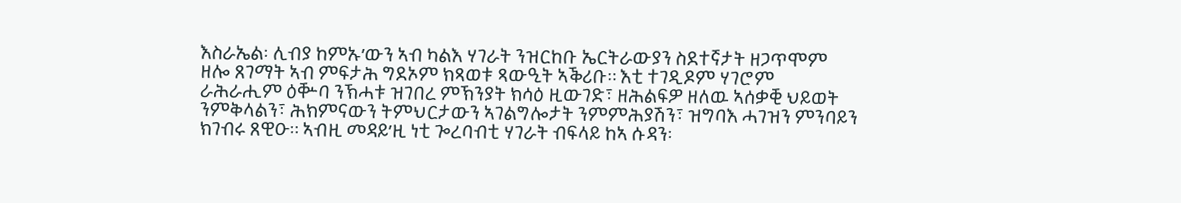እስራኤል፡ ሊብያ ከምኡ’ውን ኣብ ካልእ ሃገራት ንዝርከቡ ኤርትራውያን ስደተኛታት ዘጋጥሞም ዘሎ ጸገማት ኣብ ምፍታሕ ግደኦም ክጻወቱ ጻውዒት ኣቕሪቡ። እቲ ተገዲዶም ሃገሮም ራሕራሒም ዕቝባ ንኽሓቱ ዝገበረ ምኽንያት ክሳዕ ዚውገድ፣ ዘሕልፍዎ ዘለዉ ኣሰቃቒ ህይወት ንምቅላልን፣ ሕክምናውን ትምህርታውን ኣገልግሎታት ንምምሕያሽን፣ ዝግባእ ሓገዝን ምንባይን ክገብሩ ጸዊዑ። ኣብዚ መዳይ’ዚ ነቲ ጐረባብቲ ሃገራት ብፍላይ ከኣ ሱዳን፡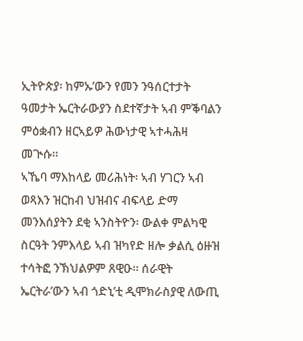ኢትዮጵያ፡ ከምኡ’ውን የመን ንዓሰርተታት ዓመታት ኤርትራውያን ስደተኛታት ኣብ ምቕባልን ምዕቋብን ዘርኣይዎ ሕውነታዊ ኣተሓሕዛ መጒሱ።
ኣኼባ ማእከላይ መሪሕነት፡ ኣብ ሃገርን ኣብ ወጻእን ዝርከብ ህዝብና ብፍላይ ድማ መንእሰያትን ደቂ ኣንስትዮን፡ ውልቀ ምልካዊ ስርዓት ንምእላይ ኣብ ዝካየድ ዘሎ ቃልሲ ዕዙዝ ተሳትፎ ንኽህልዎም ጸዊዑ። ሰራዊት ኤርትራ’ውን ኣብ ጎድኒ’ቲ ዲሞክራስያዊ ለውጢ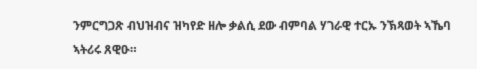ንምርግጋጽ ብህዝብና ዝካየድ ዘሎ ቃልሲ ደው ብምባል ሃገራዊ ተርኡ ንኽጻወት ኣኼባ ኣትሪሩ ጸዊዑ።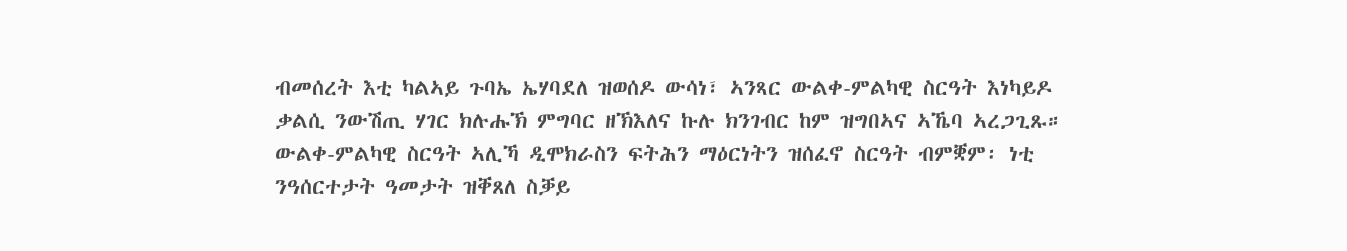ብመሰረት እቲ ካልኣይ ጉባኤ ኤሃባደለ ዝወሰዶ ውሳነ፣ ኣንጻር ውልቀ-ምልካዊ ስርዓት እነካይዶ ቃልሲ ንውሽጢ ሃገር ክሉሑኽ ምግባር ዘኽእለና ኩሉ ክንገብር ከም ዝግበኣና ኣኼባ ኣረጋጊጹ። ውልቀ-ምልካዊ ስርዓት ኣሊኻ ዲሞክራስን ፍትሕን ማዕርነትን ዝሰፈኖ ስርዓት ብምቛም፡ ነቲ ንዓሰርተታት ዓመታት ዝቐጸለ ስቓይ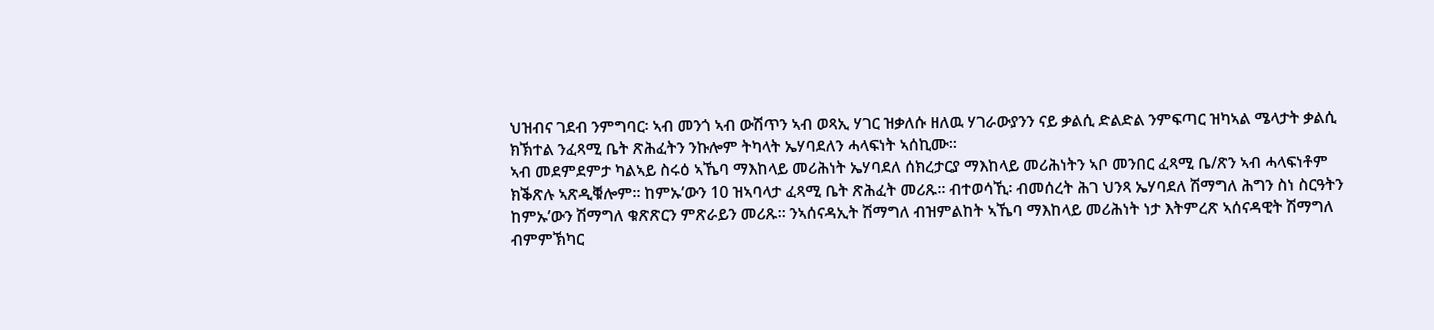ህዝብና ገደብ ንምግባር፡ ኣብ መንጎ ኣብ ውሽጥን ኣብ ወጻኢ ሃገር ዝቃለሱ ዘለዉ ሃገራውያንን ናይ ቃልሲ ድልድል ንምፍጣር ዝካኣል ሜላታት ቃልሲ ክኽተል ንፈጻሚ ቤት ጽሕፈትን ንኩሎም ትካላት ኤሃባደለን ሓላፍነት ኣሰኪሙ።
ኣብ መደምደምታ ካልኣይ ስሩዕ ኣኼባ ማእከላይ መሪሕነት ኤሃባደለ ሰክረታርያ ማእከላይ መሪሕነትን ኣቦ መንበር ፈጻሚ ቤ/ጽን ኣብ ሓላፍነቶም ክቕጽሉ ኣጽዲቑሎም። ከምኡ’ውን 10 ዝኣባላታ ፈጻሚ ቤት ጽሕፈት መሪጹ። ብተወሳኺ፡ ብመሰረት ሕገ ህንጻ ኤሃባደለ ሽማግለ ሕግን ስነ ስርዓትን ከምኡ’ውን ሽማግለ ቁጽጽርን ምጽራይን መሪጹ። ንኣሰናዳኢት ሽማግለ ብዝምልከት ኣኼባ ማእከላይ መሪሕነት ነታ እትምረጽ ኣሰናዳዊት ሽማግለ ብምምኽካር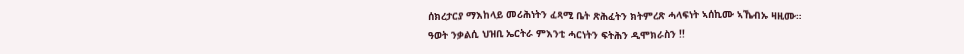ሰክረታርያ ማእከላይ መሪሕነትን ፈጻሚ ቤት ጽሕፈትን ክትምረጽ ሓላፍነት ኣሰኪሙ ኣኼብኡ ዛዚሙ።
ዓወት ንቃልሲ ህዝቢ ኤርትራ ምእንቲ ሓርነትን ፍትሕን ዲሞክራስን !!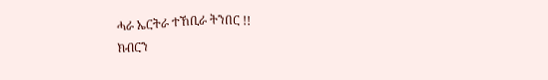ሓራ ኤርትራ ተኸቢራ ትንበር !!
ክብርን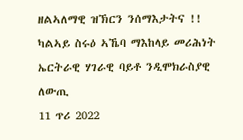ዘልኣለማዊ ዝኽርን ንሰማእታትና !!
ካልኣይ ስሩዕ ኣኼባ ማእከላይ መሪሕነት
ኤርትራዊ ሃገራዊ ባይቶ ንዲሞክራስያዊ ለውጢ
11 ጥሪ 2022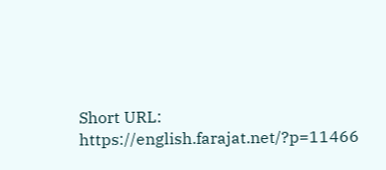Short URL: https://english.farajat.net/?p=11466